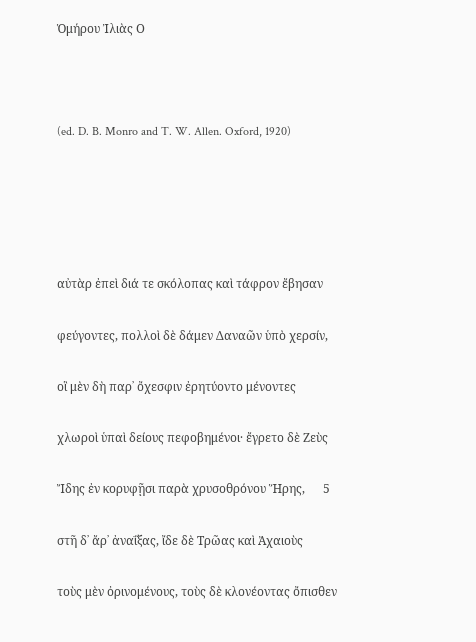Ὁμήρου Ἰλιὰς Ο



(ed. D. B. Monro and T. W. Allen. Oxford, 1920)





αὐτὰρ ἐπεὶ διά τε σκόλοπας καὶ τάφρον ἔβησαν

φεύγοντες, πολλοὶ δὲ δάμεν Δαναῶν ὑπὸ χερσίν,

οἳ μὲν δὴ παρ᾽ ὄχεσφιν ἐρητύοντο μένοντες

χλωροὶ ὑπαὶ δείους πεφοβημένοι· ἔγρετο δὲ Ζεὺς

Ἴδης ἐν κορυφῇσι παρὰ χρυσοθρόνου Ἥρης,      5

στῆ δ᾽ ἄρ᾽ ἀναΐξας, ἴδε δὲ Τρῶας καὶ Ἀχαιοὺς

τοὺς μὲν ὀρινομένους, τοὺς δὲ κλονέοντας ὄπισθεν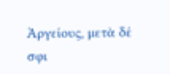Ἀργείους, μετὰ δέ σφι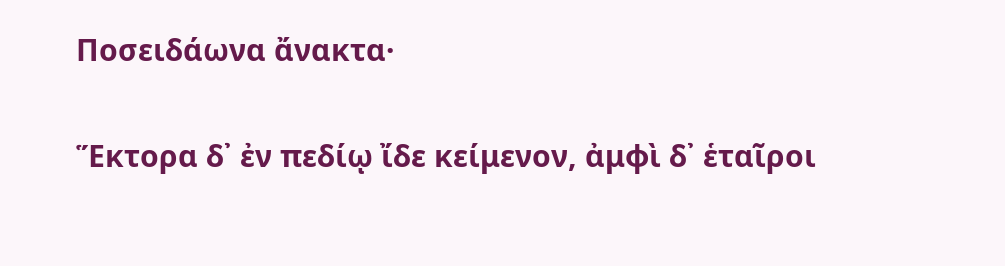Ποσειδάωνα ἄνακτα·

Ἕκτορα δ᾽ ἐν πεδίῳ ἴδε κείμενον, ἀμφὶ δ᾽ ἑταῖροι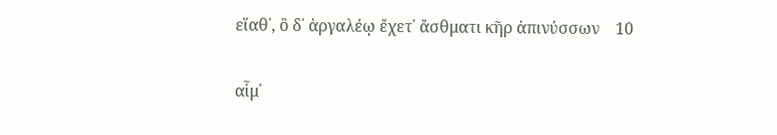εἵαθ᾽, ὃ δ᾽ ἀργαλέῳ ἔχετ᾽ ἄσθματι κῆρ ἀπινύσσων    10

αἷμ᾽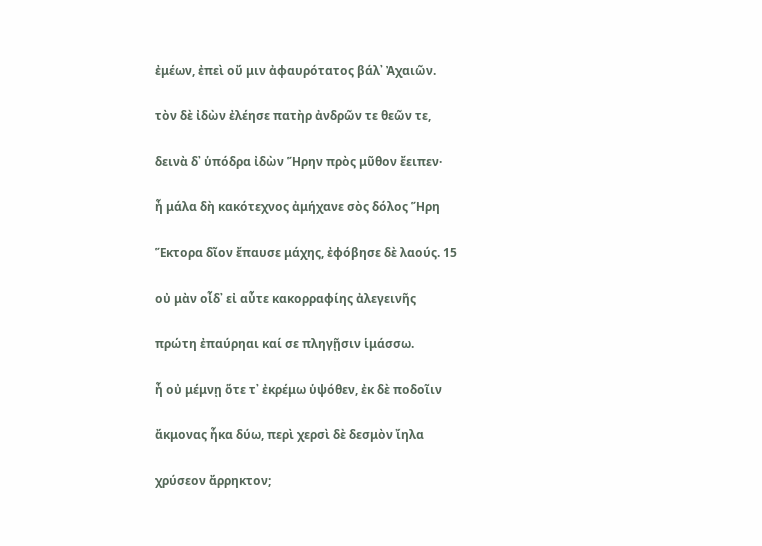ἐμέων, ἐπεὶ οὔ μιν ἀφαυρότατος βάλ᾽ Ἀχαιῶν.

τὸν δὲ ἰδὼν ἐλέησε πατὴρ ἀνδρῶν τε θεῶν τε,

δεινὰ δ᾽ ὑπόδρα ἰδὼν Ἥρην πρὸς μῦθον ἔειπεν·

ἦ μάλα δὴ κακότεχνος ἀμήχανε σὸς δόλος Ἥρη

Ἕκτορα δῖον ἔπαυσε μάχης, ἐφόβησε δὲ λαούς. 15

οὐ μὰν οἶδ᾽ εἰ αὖτε κακορραφίης ἀλεγεινῆς

πρώτη ἐπαύρηαι καί σε πληγῇσιν ἱμάσσω.

ἦ οὐ μέμνῃ ὅτε τ᾽ ἐκρέμω ὑψόθεν, ἐκ δὲ ποδοῖιν

ἄκμονας ἧκα δύω, περὶ χερσὶ δὲ δεσμὸν ἴηλα

χρύσεον ἄρρηκτον;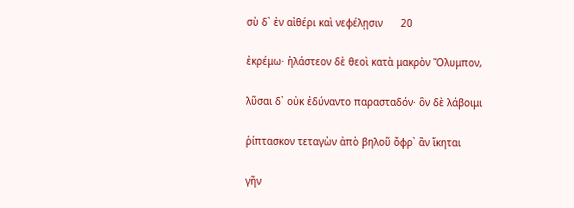σὺ δ᾽ ἐν αἰθέρι καὶ νεφέλῃσιν      20

ἐκρέμω· ἠλάστεον δὲ θεοὶ κατὰ μακρὸν Ὄλυμπον,

λῦσαι δ᾽ οὐκ ἐδύναντο παρασταδόν· ὃν δὲ λάβοιμι

ῥίπτασκον τεταγὼν ἀπὸ βηλοῦ ὄφρ᾽ ἂν ἵκηται

γῆν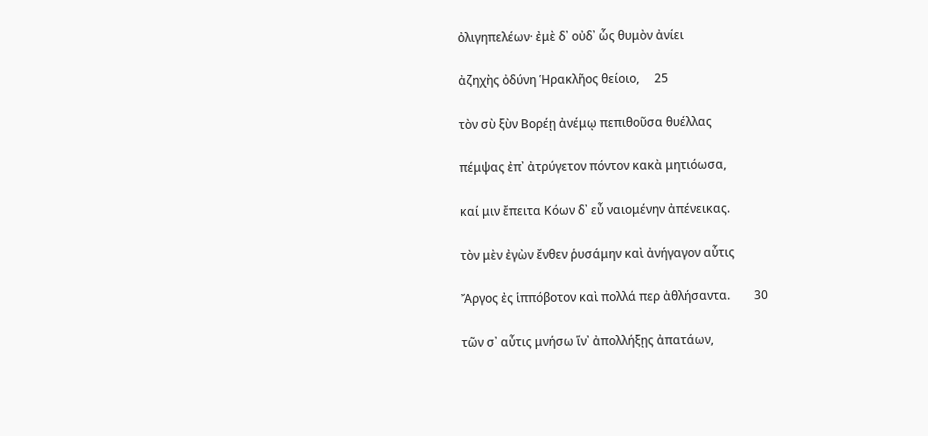ὀλιγηπελέων· ἐμὲ δ᾽ οὐδ᾽ ὧς θυμὸν ἀνίει

ἀζηχὴς ὀδύνη Ἡρακλῆος θείοιο,     25

τὸν σὺ ξὺν Βορέῃ ἀνέμῳ πεπιθοῦσα θυέλλας

πέμψας ἐπ᾽ ἀτρύγετον πόντον κακὰ μητιόωσα,

καί μιν ἔπειτα Κόων δ᾽ εὖ ναιομένην ἀπένεικας.

τὸν μὲν ἐγὼν ἔνθεν ῥυσάμην καὶ ἀνήγαγον αὖτις

Ἄργος ἐς ἱππόβοτον καὶ πολλά περ ἀθλήσαντα.        30

τῶν σ᾽ αὖτις μνήσω ἵν᾽ ἀπολλήξῃς ἀπατάων,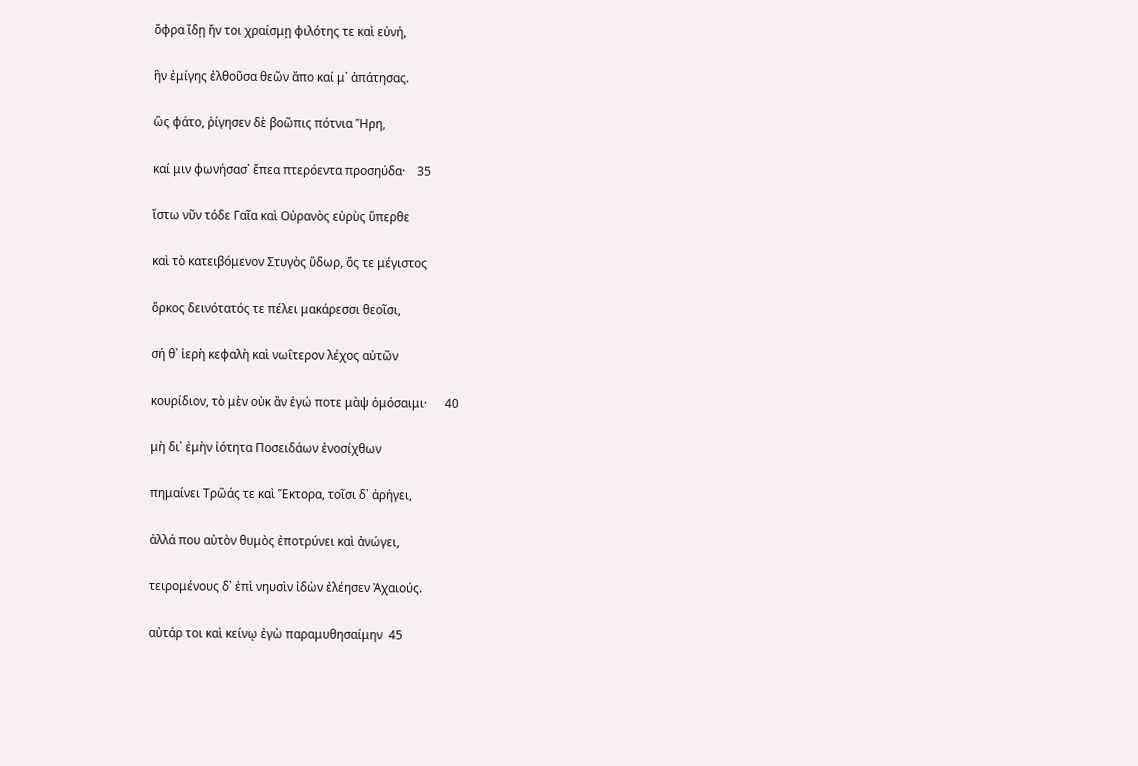ὄφρα ἴδῃ ἤν τοι χραίσμῃ φιλότης τε καὶ εὐνή,

ἣν ἐμίγης ἐλθοῦσα θεῶν ἄπο καί μ᾽ ἀπάτησας.

ὣς φάτο, ῥίγησεν δὲ βοῶπις πότνια Ἥρη,

καί μιν φωνήσασ᾽ ἔπεα πτερόεντα προσηύδα·    35

ἴστω νῦν τόδε Γαῖα καὶ Οὐρανὸς εὐρὺς ὕπερθε

καὶ τὸ κατειβόμενον Στυγὸς ὕδωρ, ὅς τε μέγιστος

ὅρκος δεινότατός τε πέλει μακάρεσσι θεοῖσι,

σή θ᾽ ἱερὴ κεφαλὴ καὶ νωΐτερον λέχος αὐτῶν

κουρίδιον, τὸ μὲν οὐκ ἂν ἐγώ ποτε μὰψ ὀμόσαιμι·      40

μὴ δι᾽ ἐμὴν ἰότητα Ποσειδάων ἐνοσίχθων

πημαίνει Τρῶάς τε καὶ Ἕκτορα, τοῖσι δ᾽ ἀρήγει,

ἀλλά που αὐτὸν θυμὸς ἐποτρύνει καὶ ἀνώγει,

τειρομένους δ᾽ ἐπὶ νηυσὶν ἰδὼν ἐλέησεν Ἀχαιούς.

αὐτάρ τοι καὶ κείνῳ ἐγὼ παραμυθησαίμην  45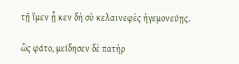τῇ ἴμεν ᾗ κεν δὴ σὺ κελαινεφὲς ἡγεμονεύῃς.

ὣς φάτο, μείδησεν δὲ πατὴρ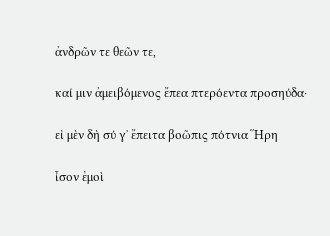ἀνδρῶν τε θεῶν τε,

καί μιν ἀμειβόμενος ἔπεα πτερόεντα προσηύδα·

εἰ μὲν δὴ σύ γ᾽ ἔπειτα βοῶπις πότνια Ἥρη

ἶσον ἐμοὶ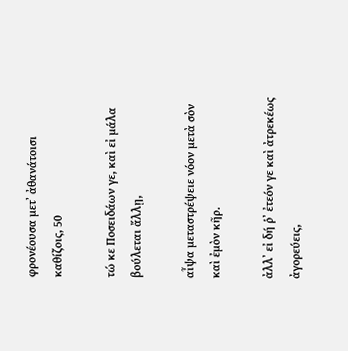φρονέουσα μετ᾽ ἀθανάτοισι καθίζοις, 50

τώ κε Ποσειδάων γε, καὶ εἰ μάλα βούλεται ἄλλῃ,

αἶψα μεταστρέψειε νόον μετὰ σὸν καὶ ἐμὸν κῆρ.

ἀλλ᾽ εἰ δή ῥ᾽ ἐτεόν γε καὶ ἀτρεκέως ἀγορεύεις,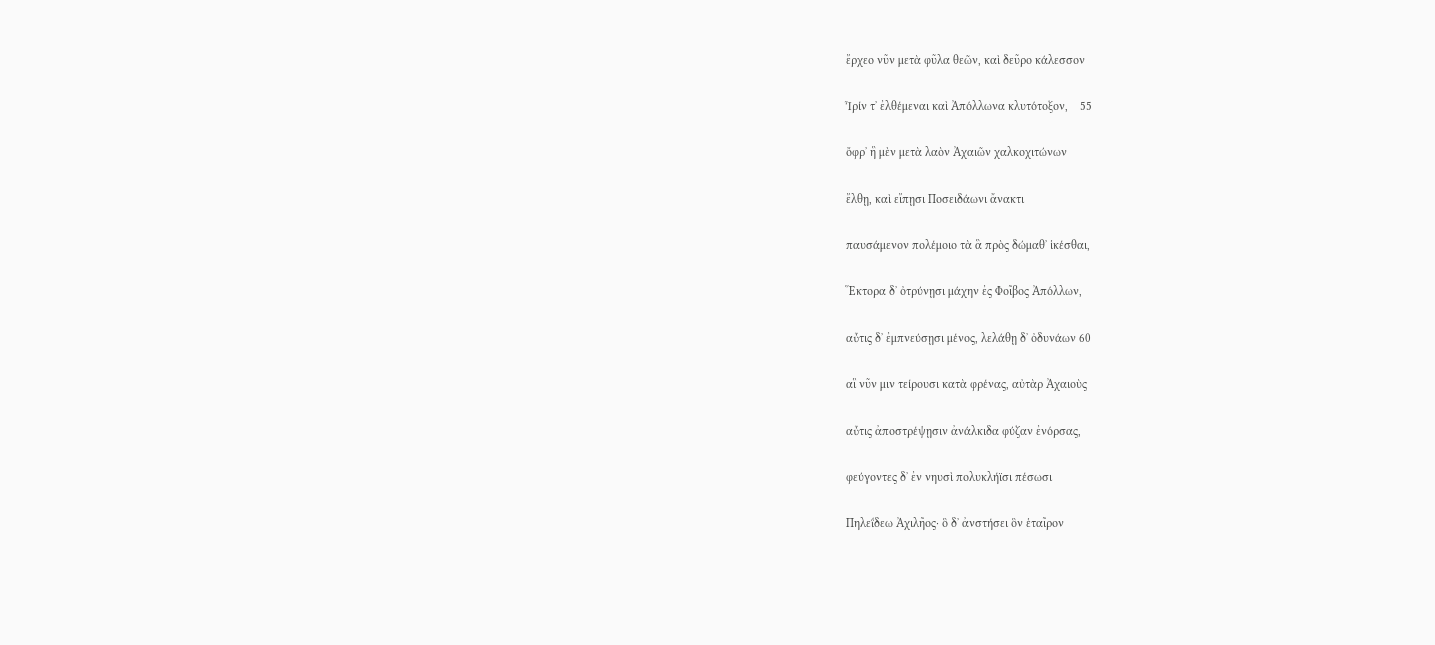ἔρχεο νῦν μετὰ φῦλα θεῶν, καὶ δεῦρο κάλεσσον

Ἶρίν τ᾽ ἐλθέμεναι καὶ Ἀπόλλωνα κλυτότοξον,    55

ὄφρ᾽ ἣ μὲν μετὰ λαὸν Ἀχαιῶν χαλκοχιτώνων

ἔλθῃ, καὶ εἴπῃσι Ποσειδάωνι ἄνακτι

παυσάμενον πολέμοιο τὰ ἃ πρὸς δώμαθ᾽ ἱκέσθαι,

Ἕκτορα δ᾽ ὀτρύνῃσι μάχην ἐς Φοῖβος Ἀπόλλων,

αὖτις δ᾽ ἐμπνεύσῃσι μένος, λελάθῃ δ᾽ ὀδυνάων 60

αἳ νῦν μιν τείρουσι κατὰ φρένας, αὐτὰρ Ἀχαιοὺς

αὖτις ἀποστρέψῃσιν ἀνάλκιδα φύζαν ἐνόρσας,

φεύγοντες δ᾽ ἐν νηυσὶ πολυκλήϊσι πέσωσι

Πηλεΐδεω Ἀχιλῆος· ὃ δ᾽ ἀνστήσει ὃν ἑταῖρον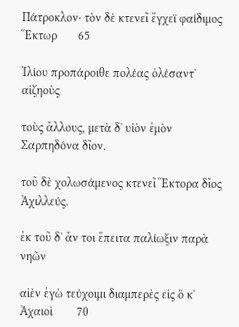Πάτροκλον· τὸν δὲ κτενεῖ ἔγχεϊ φαίδιμος Ἕκτωρ       65

Ἰλίου προπάροιθε πολέας ὀλέσαντ᾽ αἰζηοὺς

τοὺς ἄλλους, μετὰ δ᾽ υἱὸν ἐμὸν Σαρπηδόνα δῖον.

τοῦ δὲ χολωσάμενος κτενεῖ Ἕκτορα δῖος Ἀχιλλεύς.

ἐκ τοῦ δ᾽ ἄν τοι ἔπειτα παλίωξιν παρὰ νηῶν

αἰὲν ἐγὼ τεύχοιμι διαμπερὲς εἰς ὅ κ᾽ Ἀχαιοὶ        70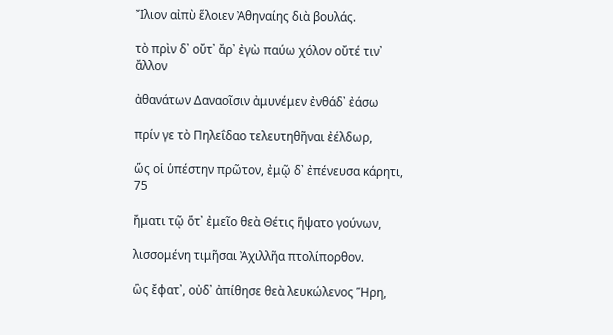Ἴλιον αἰπὺ ἕλοιεν Ἀθηναίης διὰ βουλάς.

τὸ πρὶν δ᾽ οὔτ᾽ ἄρ᾽ ἐγὼ παύω χόλον οὔτέ τιν᾽ ἄλλον

ἀθανάτων Δαναοῖσιν ἀμυνέμεν ἐνθάδ᾽ ἐάσω

πρίν γε τὸ Πηλεΐδαο τελευτηθῆναι ἐέλδωρ,

ὥς οἱ ὑπέστην πρῶτον, ἐμῷ δ᾽ ἐπένευσα κάρητι,       75

ἤματι τῷ ὅτ᾽ ἐμεῖο θεὰ Θέτις ἥψατο γούνων,

λισσομένη τιμῆσαι Ἀχιλλῆα πτολίπορθον.

ὣς ἔφατ᾽, οὐδ᾽ ἀπίθησε θεὰ λευκώλενος Ἥρη,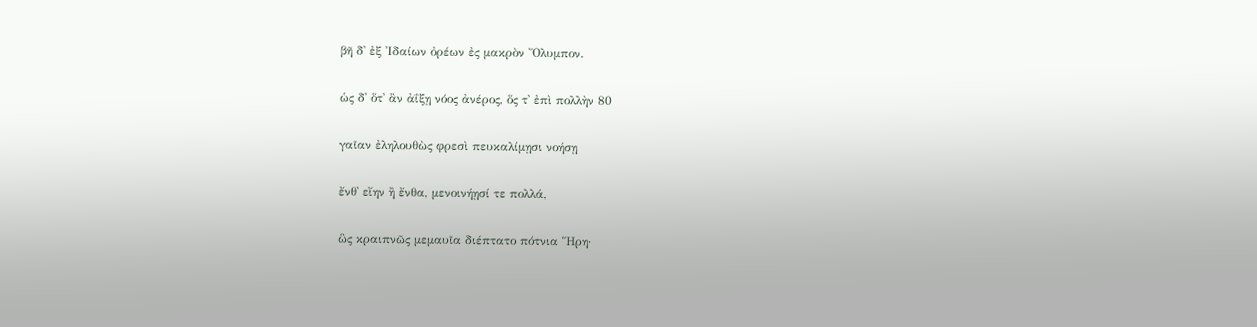βῆ δ᾽ ἐξ Ἰδαίων ὀρέων ἐς μακρὸν Ὄλυμπον.

ὡς δ᾽ ὅτ᾽ ἂν ἀΐξῃ νόος ἀνέρος, ὅς τ᾽ ἐπὶ πολλὴν 80

γαῖαν ἐληλουθὼς φρεσὶ πευκαλίμῃσι νοήσῃ

ἔνθ᾽ εἴην ἢ ἔνθα, μενοινήῃσί τε πολλά,

ὣς κραιπνῶς μεμαυῖα διέπτατο πότνια Ἥρη·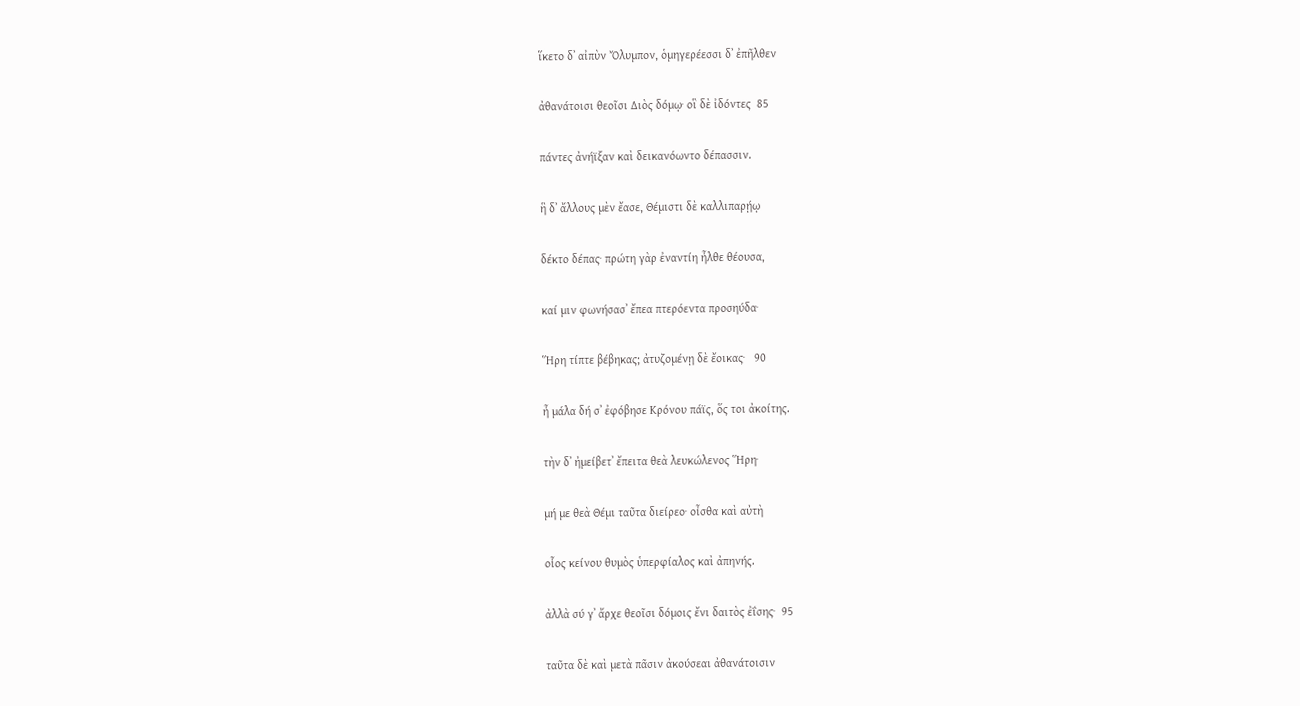ἵκετο δ᾽ αἰπὺν Ὄλυμπον, ὁμηγερέεσσι δ᾽ ἐπῆλθεν

ἀθανάτοισι θεοῖσι Διὸς δόμῳ· οἳ δὲ ἰδόντες  85

πάντες ἀνήϊξαν καὶ δεικανόωντο δέπασσιν.

ἣ δ᾽ ἄλλους μὲν ἔασε, Θέμιστι δὲ καλλιπαρῄῳ

δέκτο δέπας· πρώτη γὰρ ἐναντίη ἦλθε θέουσα,

καί μιν φωνήσασ᾽ ἔπεα πτερόεντα προσηύδα·

Ἥρη τίπτε βέβηκας; ἀτυζομένῃ δὲ ἔοικας·   90

ἦ μάλα δή σ᾽ ἐφόβησε Κρόνου πάϊς, ὅς τοι ἀκοίτης.

τὴν δ᾽ ἠμείβετ᾽ ἔπειτα θεὰ λευκώλενος Ἥρη·

μή με θεὰ Θέμι ταῦτα διείρεο· οἶσθα καὶ αὐτὴ

οἷος κείνου θυμὸς ὑπερφίαλος καὶ ἀπηνής.

ἀλλὰ σύ γ᾽ ἄρχε θεοῖσι δόμοις ἔνι δαιτὸς ἐΐσης·  95

ταῦτα δὲ καὶ μετὰ πᾶσιν ἀκούσεαι ἀθανάτοισιν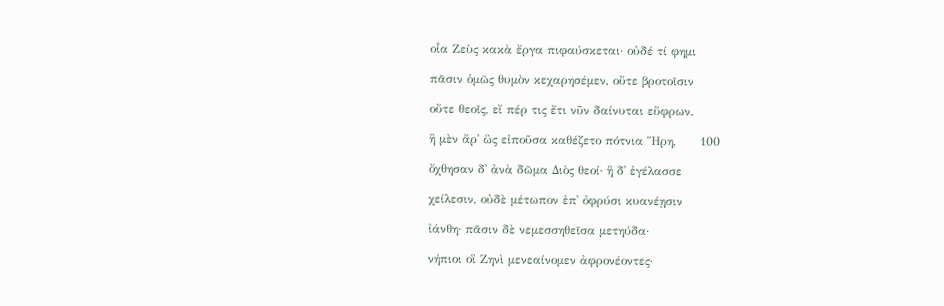οἷα Ζεὺς κακὰ ἔργα πιφαύσκεται· οὐδέ τί φημι

πᾶσιν ὁμῶς θυμὸν κεχαρησέμεν, οὔτε βροτοῖσιν

οὔτε θεοῖς, εἴ πέρ τις ἔτι νῦν δαίνυται εὔφρων.

ἣ μὲν ἄρ᾽ ὣς εἰποῦσα καθέζετο πότνια Ἥρη,      100

ὄχθησαν δ᾽ ἀνὰ δῶμα Διὸς θεοί· ἣ δ᾽ ἐγέλασσε

χείλεσιν, οὐδὲ μέτωπον ἐπ᾽ ὀφρύσι κυανέῃσιν

ἰάνθη· πᾶσιν δὲ νεμεσσηθεῖσα μετηύδα·

νήπιοι οἳ Ζηνὶ μενεαίνομεν ἀφρονέοντες·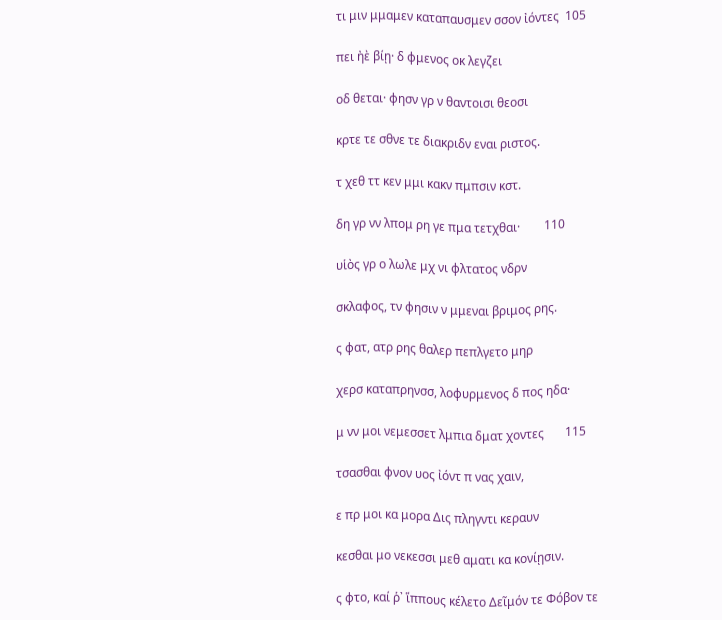τι μιν μμαμεν καταπαυσμεν σσον ἰόντες  105

πει ἠὲ βίῃ· δ φμενος οκ λεγζει

οδ θεται· φησν γρ ν θαντοισι θεοσι

κρτε τε σθνε τε διακριδν εναι ριστος.

τ χεθ ττ κεν μμι κακν πμπσιν κστ.

δη γρ νν λπομ ρη γε πμα τετχθαι·        110

υἱὸς γρ ο λωλε μχ νι φλτατος νδρν

σκλαφος, τν φησιν ν μμεναι βριμος ρης.

ς φατ, ατρ ρης θαλερ πεπλγετο μηρ

χερσ καταπρηνσσ, λοφυρμενος δ πος ηδα·

μ νν μοι νεμεσσετ λμπια δματ χοντες       115

τσασθαι φνον υος ἰόντ π νας χαιν,

ε πρ μοι κα μορα Δις πληγντι κεραυν

κεσθαι μο νεκεσσι μεθ αματι κα κονίῃσιν.

ς φτο, καί ῥ᾽ ἵππους κέλετο Δεῖμόν τε Φόβον τε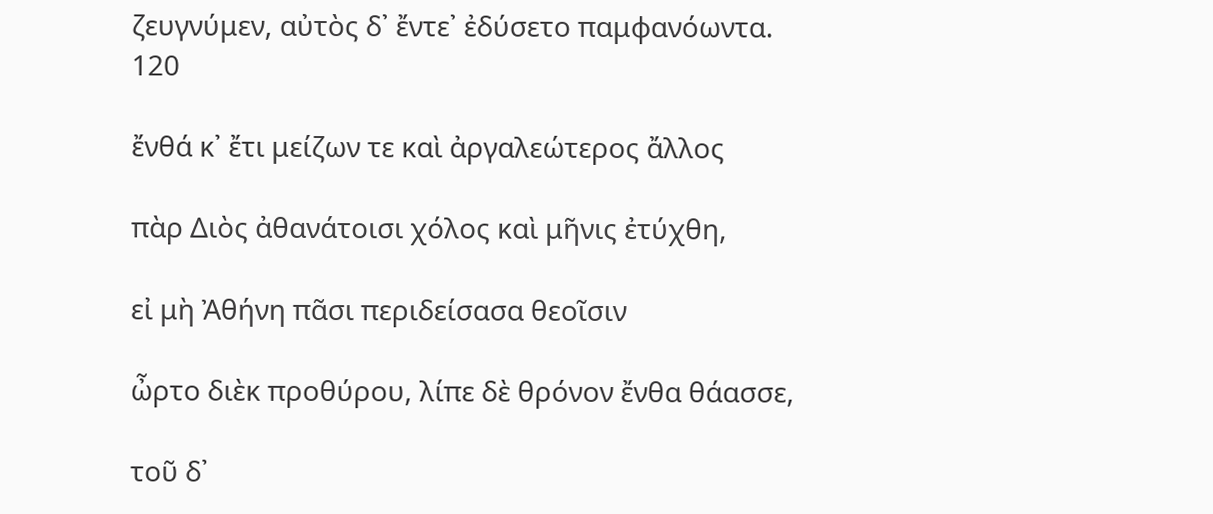ζευγνύμεν, αὐτὸς δ᾽ ἔντε᾽ ἐδύσετο παμφανόωντα.    120

ἔνθά κ᾽ ἔτι μείζων τε καὶ ἀργαλεώτερος ἄλλος

πὰρ Διὸς ἀθανάτοισι χόλος καὶ μῆνις ἐτύχθη,

εἰ μὴ Ἀθήνη πᾶσι περιδείσασα θεοῖσιν

ὦρτο διὲκ προθύρου, λίπε δὲ θρόνον ἔνθα θάασσε,

τοῦ δ᾽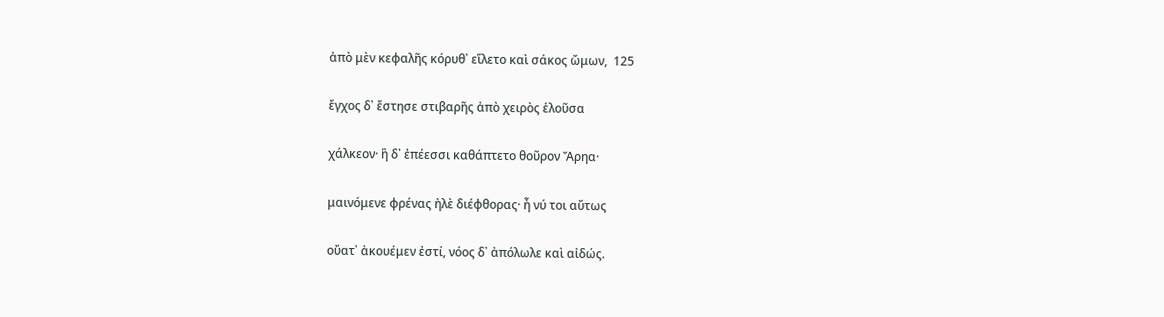ἀπὸ μὲν κεφαλῆς κόρυθ᾽ εἵλετο καὶ σάκος ὤμων,  125

ἔγχος δ᾽ ἔστησε στιβαρῆς ἀπὸ χειρὸς ἑλοῦσα

χάλκεον· ἣ δ᾽ ἐπέεσσι καθάπτετο θοῦρον Ἄρηα·

μαινόμενε φρένας ἠλὲ διέφθορας· ἦ νύ τοι αὔτως

οὔατ᾽ ἀκουέμεν ἐστί, νόος δ᾽ ἀπόλωλε καὶ αἰδώς.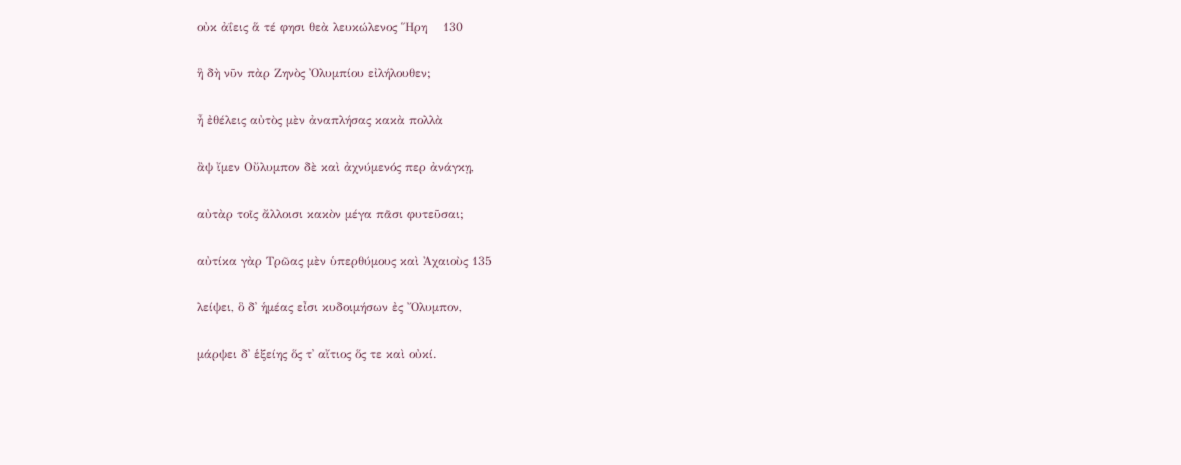οὐκ ἀΐεις ἅ τέ φησι θεὰ λευκώλενος Ἥρη    130

ἣ δὴ νῦν πὰρ Ζηνὸς Ὀλυμπίου εἰλήλουθεν;

ἦ ἐθέλεις αὐτὸς μὲν ἀναπλήσας κακὰ πολλὰ

ἂψ ἴμεν Οὔλυμπον δὲ καὶ ἀχνύμενός περ ἀνάγκῃ,

αὐτὰρ τοῖς ἄλλοισι κακὸν μέγα πᾶσι φυτεῦσαι;

αὐτίκα γὰρ Τρῶας μὲν ὑπερθύμους καὶ Ἀχαιοὺς 135

λείψει, ὃ δ᾽ ἡμέας εἶσι κυδοιμήσων ἐς Ὄλυμπον,

μάρψει δ᾽ ἑξείης ὅς τ᾽ αἴτιος ὅς τε καὶ οὐκί.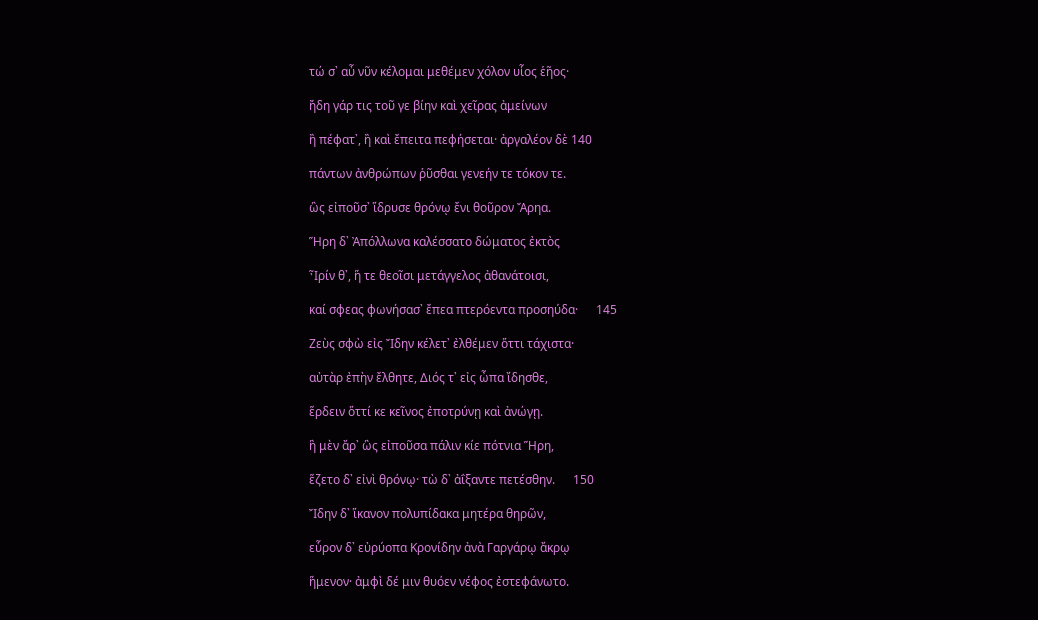τώ σ᾽ αὖ νῦν κέλομαι μεθέμεν χόλον υἷος ἑῆος·

ἤδη γάρ τις τοῦ γε βίην καὶ χεῖρας ἀμείνων

ἢ πέφατ᾽, ἢ καὶ ἔπειτα πεφήσεται· ἀργαλέον δὲ 140

πάντων ἀνθρώπων ῥῦσθαι γενεήν τε τόκον τε.

ὣς εἰποῦσ᾽ ἵδρυσε θρόνῳ ἔνι θοῦρον Ἄρηα.

Ἥρη δ᾽ Ἀπόλλωνα καλέσσατο δώματος ἐκτὸς

Ἶρίν θ᾽, ἥ τε θεοῖσι μετάγγελος ἀθανάτοισι,

καί σφεας φωνήσασ᾽ ἔπεα πτερόεντα προσηύδα·      145

Ζεὺς σφὼ εἰς Ἴδην κέλετ᾽ ἐλθέμεν ὅττι τάχιστα·

αὐτὰρ ἐπὴν ἔλθητε, Διός τ᾽ εἰς ὦπα ἴδησθε,

ἕρδειν ὅττί κε κεῖνος ἐποτρύνῃ καὶ ἀνώγῃ.

ἣ μὲν ἄρ᾽ ὣς εἰποῦσα πάλιν κίε πότνια Ἥρη,

ἕζετο δ᾽ εἰνὶ θρόνῳ· τὼ δ᾽ ἀΐξαντε πετέσθην.      150

Ἴδην δ᾽ ἵκανον πολυπίδακα μητέρα θηρῶν,

εὗρον δ᾽ εὐρύοπα Κρονίδην ἀνὰ Γαργάρῳ ἄκρῳ

ἥμενον· ἀμφὶ δέ μιν θυόεν νέφος ἐστεφάνωτο.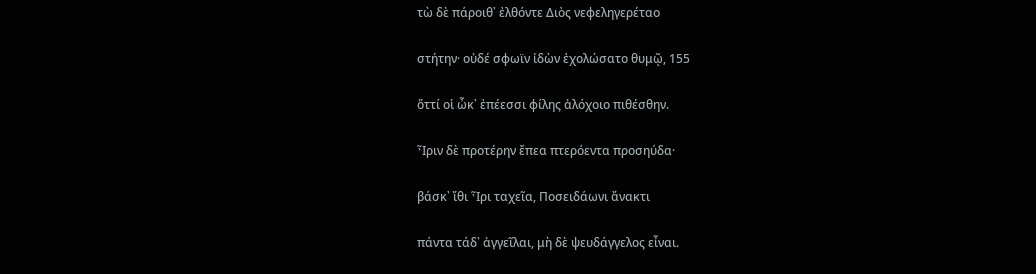τὼ δὲ πάροιθ᾽ ἐλθόντε Διὸς νεφεληγερέταο

στήτην· οὐδέ σφωϊν ἰδὼν ἐχολώσατο θυμῷ, 155

ὅττί οἱ ὦκ᾽ ἐπέεσσι φίλης ἀλόχοιο πιθέσθην.

Ἶριν δὲ προτέρην ἔπεα πτερόεντα προσηύδα·

βάσκ᾽ ἴθι Ἶρι ταχεῖα, Ποσειδάωνι ἄνακτι

πάντα τάδ᾽ ἀγγεῖλαι, μὴ δὲ ψευδάγγελος εἶναι.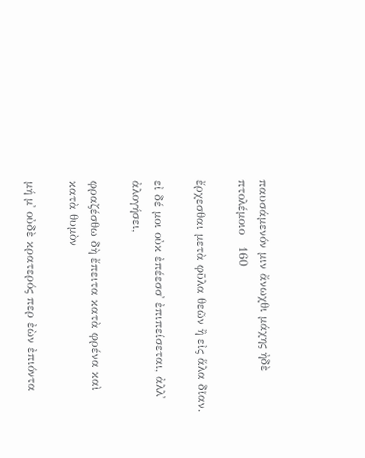παυσάμενόν μιν ἄνωχθι μάχης ἠδὲ πτολέμοιο   160

ἔρχεσθαι μετὰ φῦλα θεῶν ἢ εἰς ἅλα δῖαν.

εἰ δέ μοι οὐκ ἐπέεσσ᾽ ἐπιπείσεται, ἀλλ᾽ ἀλογήσει,

φραζέσθω δὴ ἔπειτα κατὰ φρένα καὶ κατὰ θυμὸν

μή μ᾽ οὐδὲ κρατερός περ ἐὼν ἐπιόντα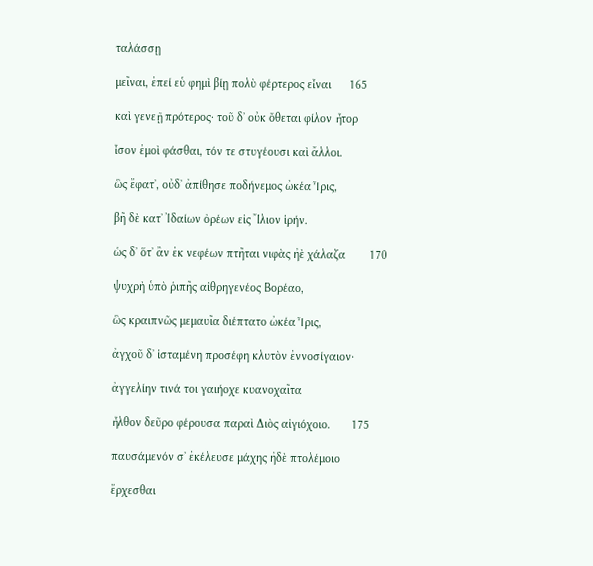ταλάσσῃ

μεῖναι, ἐπεί εὑ φημὶ βίῃ πολὺ φέρτερος εἶναι      165

καὶ γενεῇ πρότερος· τοῦ δ᾽ οὐκ ὄθεται φίλον ἦτορ

ἶσον ἐμοὶ φάσθαι, τόν τε στυγέουσι καὶ ἄλλοι.

ὣς ἔφατ᾽, οὐδ᾽ ἀπίθησε ποδήνεμος ὠκέα Ἶρις,

βῆ δὲ κατ᾽ Ἰδαίων ὀρέων εἰς Ἴλιον ἱρήν.

ὡς δ᾽ ὅτ᾽ ἂν ἐκ νεφέων πτῆται νιφὰς ἠὲ χάλαζα        170

ψυχρὴ ὑπὸ ῥιπῆς αἰθρηγενέος Βορέαο,

ὣς κραιπνῶς μεμαυῖα διέπτατο ὠκέα Ἶρις,

ἀγχοῦ δ᾽ ἱσταμένη προσέφη κλυτὸν ἐννοσίγαιον·

ἀγγελίην τινά τοι γαιήοχε κυανοχαῖτα

ἦλθον δεῦρο φέρουσα παραὶ Διὸς αἰγιόχοιο.       175

παυσάμενόν σ᾽ ἐκέλευσε μάχης ἠδὲ πτολέμοιο

ἔρχεσθαι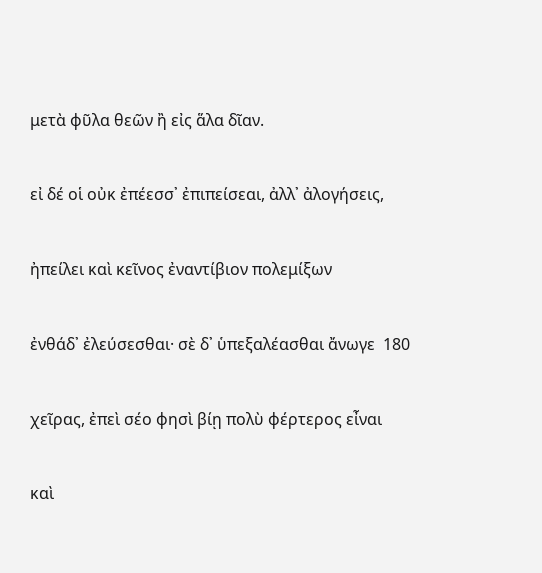μετὰ φῦλα θεῶν ἢ εἰς ἅλα δῖαν.

εἰ δέ οἱ οὐκ ἐπέεσσ᾽ ἐπιπείσεαι, ἀλλ᾽ ἀλογήσεις,

ἠπείλει καὶ κεῖνος ἐναντίβιον πολεμίξων

ἐνθάδ᾽ ἐλεύσεσθαι· σὲ δ᾽ ὑπεξαλέασθαι ἄνωγε  180

χεῖρας, ἐπεὶ σέο φησὶ βίῃ πολὺ φέρτερος εἶναι

καὶ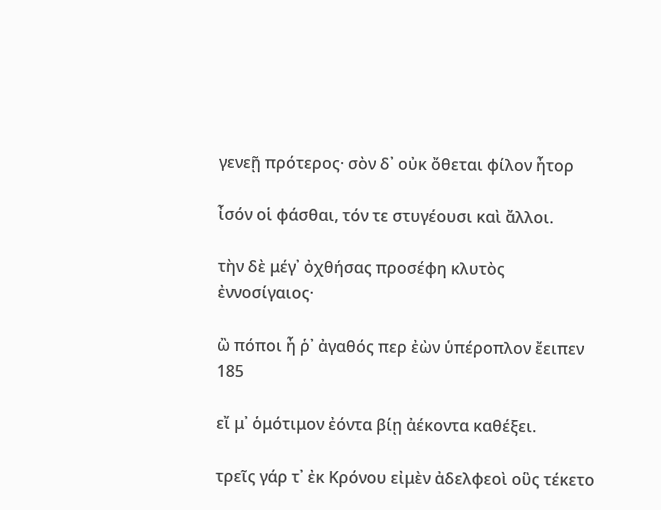γενεῇ πρότερος· σὸν δ᾽ οὐκ ὄθεται φίλον ἦτορ

ἶσόν οἱ φάσθαι, τόν τε στυγέουσι καὶ ἄλλοι.

τὴν δὲ μέγ᾽ ὀχθήσας προσέφη κλυτὸς ἐννοσίγαιος·

ὢ πόποι ἦ ῥ᾽ ἀγαθός περ ἐὼν ὑπέροπλον ἔειπεν        185

εἴ μ᾽ ὁμότιμον ἐόντα βίῃ ἀέκοντα καθέξει.

τρεῖς γάρ τ᾽ ἐκ Κρόνου εἰμὲν ἀδελφεοὶ οὓς τέκετο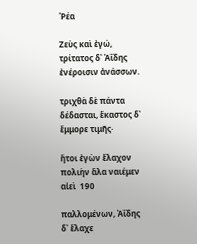῾Ρέα

Ζεὺς καὶ ἐγώ, τρίτατος δ᾽ Ἀΐδης ἐνέροισιν ἀνάσσων.

τριχθὰ δὲ πάντα δέδασται, ἕκαστος δ᾽ ἔμμορε τιμῆς·

ἤτοι ἐγὼν ἔλαχον πολιὴν ἅλα ναιέμεν αἰεὶ  190

παλλομένων, Ἀΐδης δ᾽ ἔλαχε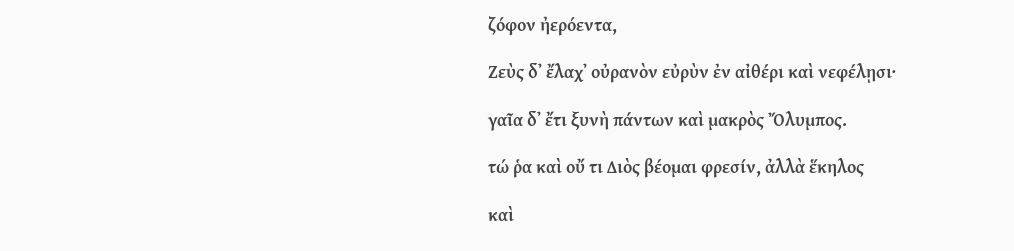ζόφον ἠερόεντα,

Ζεὺς δ᾽ ἔλαχ᾽ οὐρανὸν εὐρὺν ἐν αἰθέρι καὶ νεφέλῃσι·

γαῖα δ᾽ ἔτι ξυνὴ πάντων καὶ μακρὸς Ὄλυμπος.

τώ ῥα καὶ οὔ τι Διὸς βέομαι φρεσίν, ἀλλὰ ἕκηλος

καὶ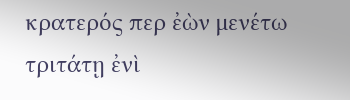κρατερός περ ἐὼν μενέτω τριτάτῃ ἐνὶ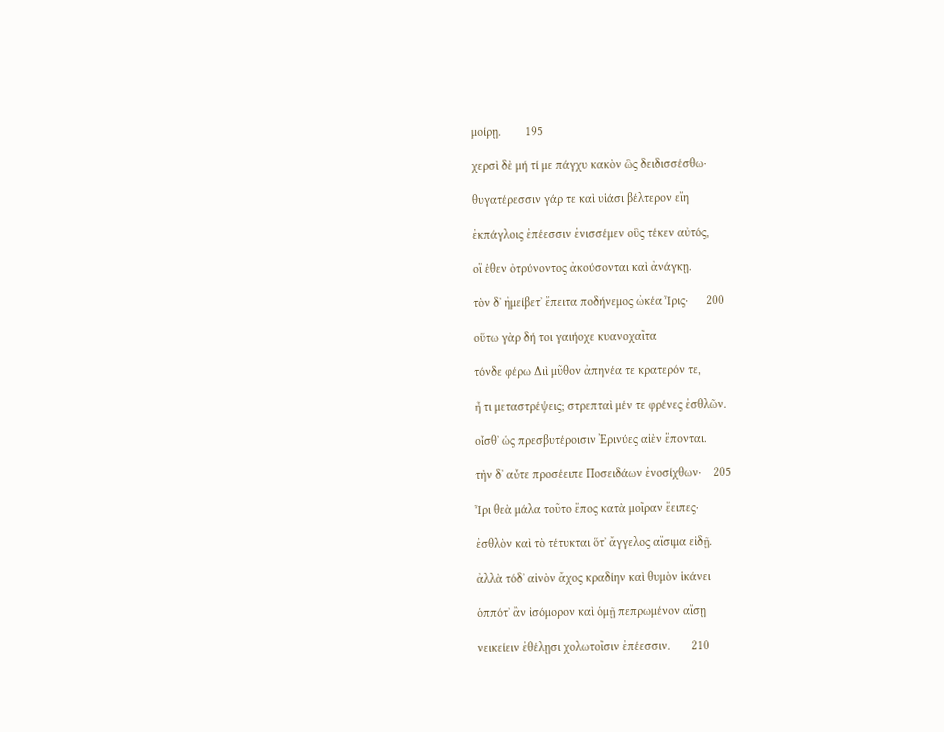μοίρῃ.        195

χερσὶ δὲ μή τί με πάγχυ κακὸν ὣς δειδισσέσθω·

θυγατέρεσσιν γάρ τε καὶ υἱάσι βέλτερον εἴη

ἐκπάγλοις ἐπέεσσιν ἐνισσέμεν οὓς τέκεν αὐτός,

οἵ ἑθεν ὀτρύνοντος ἀκούσονται καὶ ἀνάγκῃ.

τὸν δ᾽ ἠμείβετ᾽ ἔπειτα ποδήνεμος ὠκέα Ἶρις·      200

οὕτω γὰρ δή τοι γαιήοχε κυανοχαῖτα

τόνδε φέρω Διὶ μῦθον ἀπηνέα τε κρατερόν τε,

ἦ τι μεταστρέψεις; στρεπταὶ μέν τε φρένες ἐσθλῶν.

οἶσθ᾽ ὡς πρεσβυτέροισιν Ἐρινύες αἰὲν ἕπονται.

τὴν δ᾽ αὖτε προσέειπε Ποσειδάων ἐνοσίχθων·    205

Ἶρι θεὰ μάλα τοῦτο ἔπος κατὰ μοῖραν ἔειπες·

ἐσθλὸν καὶ τὸ τέτυκται ὅτ᾽ ἄγγελος αἴσιμα εἰδῇ.

ἀλλὰ τόδ᾽ αἰνὸν ἄχος κραδίην καὶ θυμὸν ἱκάνει

ὁππότ᾽ ἂν ἰσόμορον καὶ ὁμῇ πεπρωμένον αἴσῃ

νεικείειν ἐθέλῃσι χολωτοῖσιν ἐπέεσσιν.       210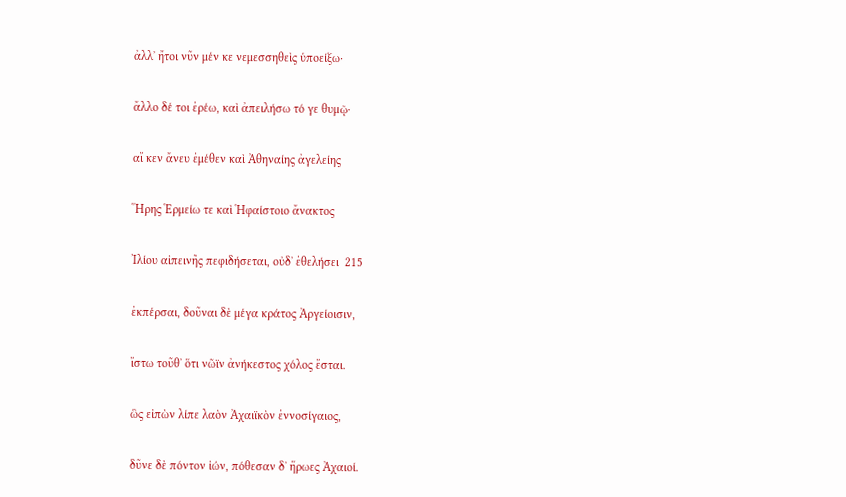ἀλλ᾽ ἤτοι νῦν μέν κε νεμεσσηθεὶς ὑποείξω·

ἄλλο δέ τοι ἐρέω, καὶ ἀπειλήσω τό γε θυμῷ·

αἴ κεν ἄνευ ἐμέθεν καὶ Ἀθηναίης ἀγελείης

Ἥρης Ἑρμείω τε καὶ Ἡφαίστοιο ἄνακτος

Ἰλίου αἰπεινῆς πεφιδήσεται, οὐδ᾽ ἐθελήσει  215

ἐκπέρσαι, δοῦναι δὲ μέγα κράτος Ἀργείοισιν,

ἴστω τοῦθ᾽ ὅτι νῶϊν ἀνήκεστος χόλος ἔσται.

ὣς εἰπὼν λίπε λαὸν Ἀχαιϊκὸν ἐννοσίγαιος,

δῦνε δὲ πόντον ἰών, πόθεσαν δ᾽ ἥρωες Ἀχαιοί.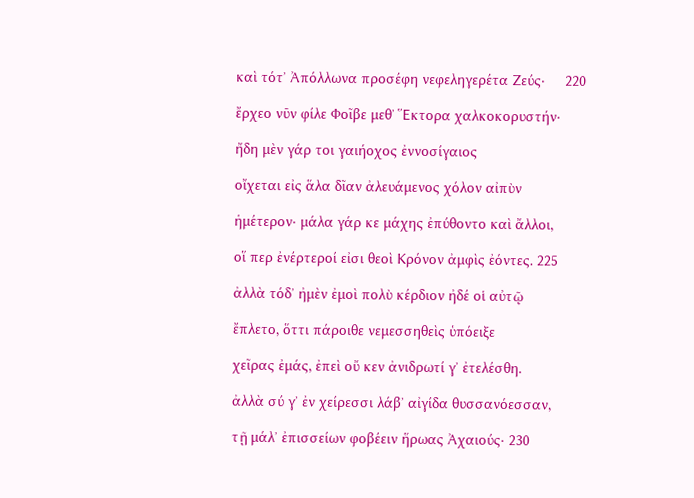καὶ τότ᾽ Ἀπόλλωνα προσέφη νεφεληγερέτα Ζεύς·     220

ἔρχεο νῦν φίλε Φοῖβε μεθ᾽ Ἕκτορα χαλκοκορυστήν·

ἤδη μὲν γάρ τοι γαιήοχος ἐννοσίγαιος

οἴχεται εἰς ἅλα δῖαν ἀλευάμενος χόλον αἰπὺν

ἡμέτερον· μάλα γάρ κε μάχης ἐπύθοντο καὶ ἄλλοι,

οἵ περ ἐνέρτεροί εἰσι θεοὶ Κρόνον ἀμφὶς ἐόντες. 225

ἀλλὰ τόδ᾽ ἠμὲν ἐμοὶ πολὺ κέρδιον ἠδέ οἱ αὐτῷ

ἔπλετο, ὅττι πάροιθε νεμεσσηθεὶς ὑπόειξε

χεῖρας ἐμάς, ἐπεὶ οὔ κεν ἀνιδρωτί γ᾽ ἐτελέσθη.

ἀλλὰ σύ γ᾽ ἐν χείρεσσι λάβ᾽ αἰγίδα θυσσανόεσσαν,

τῇ μάλ᾽ ἐπισσείων φοβέειν ἥρωας Ἀχαιούς· 230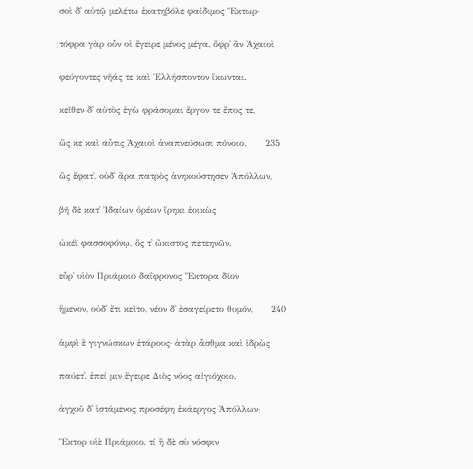σοὶ δ᾽ αὐτῷ μελέτω ἑκατηβόλε φαίδιμος Ἕκτωρ·

τόφρα γὰρ οὖν οἱ ἔγειρε μένος μέγα, ὄφρ᾽ ἂν Ἀχαιοὶ

φεύγοντες νῆάς τε καὶ Ἑλλήσποντον ἵκωνται.

κεῖθεν δ᾽ αὐτὸς ἐγὼ φράσομαι ἔργον τε ἔπος τε,

ὥς κε καὶ αὖτις Ἀχαιοὶ ἀναπνεύσωσι πόνοιο.      235

ὣς ἔφατ᾽, οὐδ᾽ ἄρα πατρὸς ἀνηκούστησεν Ἀπόλλων,

βῆ δὲ κατ᾽ Ἰδαίων ὀρέων ἴρηκι ἐοικὼς

ὠκέϊ φασσοφόνῳ, ὅς τ᾽ ὤκιστος πετεηνῶν.

εὗρ᾽ υἱὸν Πριάμοιο δαΐφρονος Ἕκτορα δῖον

ἥμενον, οὐδ᾽ ἔτι κεῖτο, νέον δ᾽ ἐσαγείρετο θυμόν,      240

ἀμφὶ ἓ γιγνώσκων ἑτάρους· ἀτὰρ ἆσθμα καὶ ἱδρὼς

παύετ᾽, ἐπεί μιν ἔγειρε Διὸς νόος αἰγιόχοιο.

ἀγχοῦ δ᾽ ἱστάμενος προσέφη ἑκάεργος Ἀπόλλων·

Ἕκτορ υἱὲ Πριάμοιο, τί ἢ δὲ σὺ νόσφιν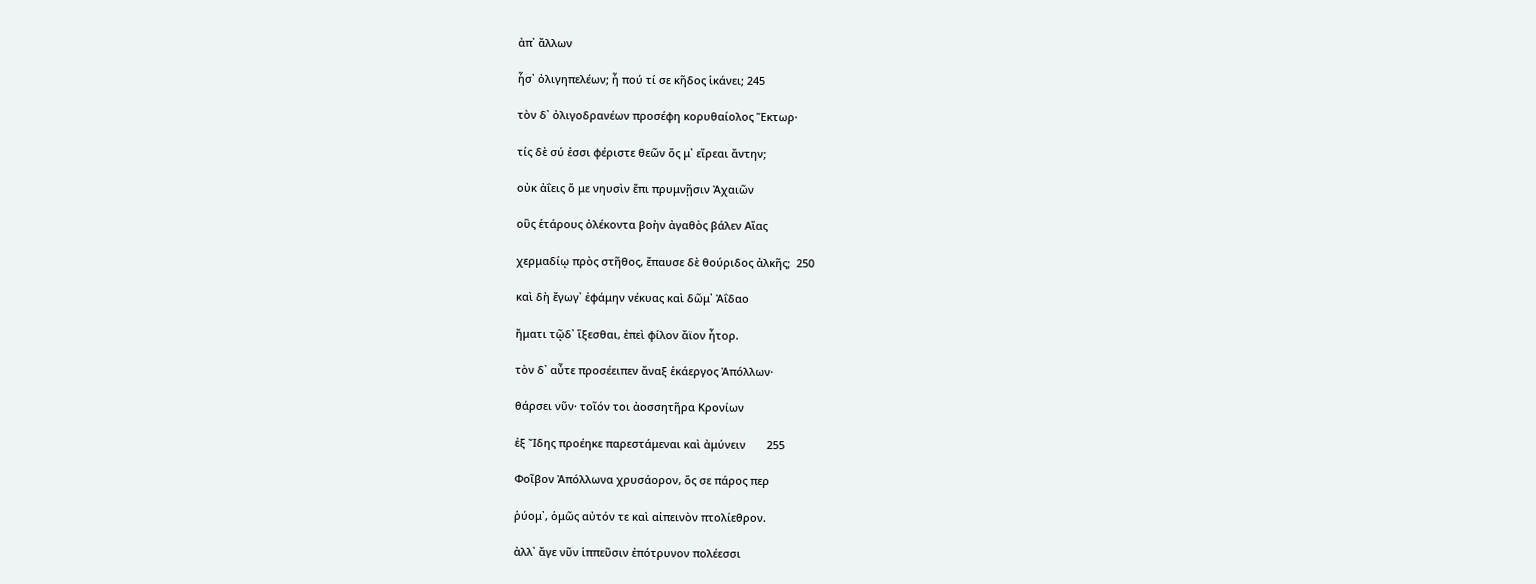ἀπ᾽ ἄλλων

ἧσ᾽ ὀλιγηπελέων; ἦ πού τί σε κῆδος ἱκάνει; 245

τὸν δ᾽ ὀλιγοδρανέων προσέφη κορυθαίολος Ἕκτωρ·

τίς δὲ σύ ἐσσι φέριστε θεῶν ὅς μ᾽ εἴρεαι ἄντην;

οὐκ ἀΐεις ὅ με νηυσὶν ἔπι πρυμνῇσιν Ἀχαιῶν

οὓς ἑτάρους ὀλέκοντα βοὴν ἀγαθὸς βάλεν Αἴας

χερμαδίῳ πρὸς στῆθος, ἔπαυσε δὲ θούριδος ἀλκῆς;  250

καὶ δὴ ἔγωγ᾽ ἐφάμην νέκυας καὶ δῶμ᾽ Ἀΐδαο

ἤματι τῷδ᾽ ἵξεσθαι, ἐπεὶ φίλον ἄϊον ἦτορ.

τὸν δ᾽ αὖτε προσέειπεν ἄναξ ἑκάεργος Ἀπόλλων·

θάρσει νῦν· τοῖόν τοι ἀοσσητῆρα Κρονίων

ἐξ Ἴδης προέηκε παρεστάμεναι καὶ ἀμύνειν       255

Φοῖβον Ἀπόλλωνα χρυσάορον, ὅς σε πάρος περ

ῥύομ᾽, ὁμῶς αὐτόν τε καὶ αἰπεινὸν πτολίεθρον.

ἀλλ᾽ ἄγε νῦν ἱππεῦσιν ἐπότρυνον πολέεσσι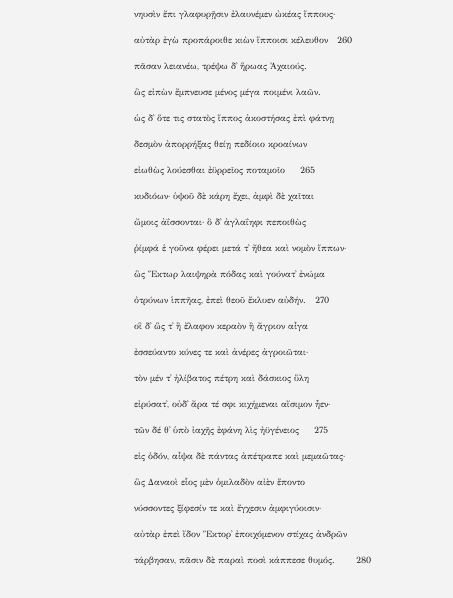νηυσὶν ἔπι γλαφυρῇσιν ἐλαυνέμεν ὠκέας ἵππους·

αὐτὰρ ἐγὼ προπάροιθε κιὼν ἵπποισι κέλευθον   260

πᾶσαν λειανέω, τρέψω δ᾽ ἥρωας Ἀχαιούς.

ὣς εἰπὼν ἔμπνευσε μένος μέγα ποιμένι λαῶν.

ὡς δ᾽ ὅτε τις στατὸς ἵππος ἀκοστήσας ἐπὶ φάτνῃ

δεσμὸν ἀπορρήξας θείῃ πεδίοιο κροαίνων

εἰωθὼς λούεσθαι ἐϋρρεῖος ποταμοῖο     265

κυδιόων· ὑψοῦ δὲ κάρη ἔχει, ἀμφὶ δὲ χαῖται

ὤμοις ἀΐσσονται· ὃ δ᾽ ἀγλαΐηφι πεποιθὼς

ῥίμφά ἑ γοῦνα φέρει μετά τ᾽ ἤθεα καὶ νομὸν ἵππων·

ὣς Ἕκτωρ λαιψηρὰ πόδας καὶ γούνατ᾽ ἐνώμα

ὀτρύνων ἱππῆας, ἐπεὶ θεοῦ ἔκλυεν αὐδήν.   270

οἳ δ᾽ ὥς τ᾽ ἢ ἔλαφον κεραὸν ἢ ἄγριον αἶγα

ἐσσεύαντο κύνες τε καὶ ἀνέρες ἀγροιῶται·

τὸν μέν τ᾽ ἠλίβατος πέτρη καὶ δάσκιος ὕλη

εἰρύσατ᾽, οὐδ᾽ ἄρα τέ σφι κιχήμεναι αἴσιμον ἦεν·

τῶν δέ θ᾽ ὑπὸ ἰαχῆς ἐφάνη λὶς ἠϋγένειος     275

εἰς ὁδόν, αἶψα δὲ πάντας ἀπέτραπε καὶ μεμαῶτας·

ὣς Δαναοὶ εἷος μὲν ὁμιλαδὸν αἰὲν ἕποντο

νύσσοντες ξίφεσίν τε καὶ ἔγχεσιν ἀμφιγύοισιν·

αὐτὰρ ἐπεὶ ἴδον Ἕκτορ᾽ ἐποιχόμενον στίχας ἀνδρῶν

τάρβησαν, πᾶσιν δὲ παραὶ ποσὶ κάππεσε θυμός.       280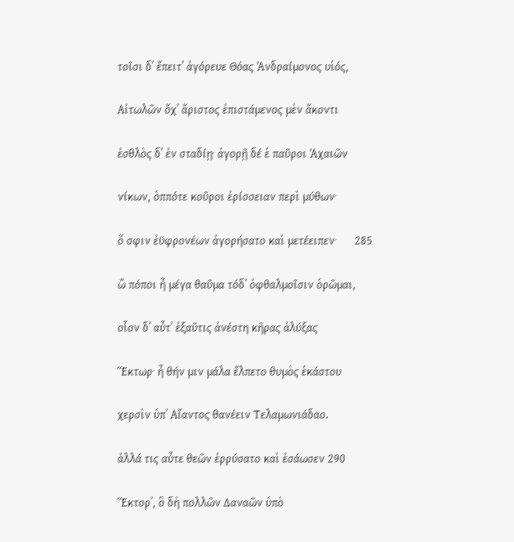τοῖσι δ᾽ ἔπειτ᾽ ἀγόρευε Θόας Ἀνδραίμονος υἱός,

Αἰτωλῶν ὄχ᾽ ἄριστος ἐπιστάμενος μὲν ἄκοντι

ἐσθλὸς δ᾽ ἐν σταδίῃ· ἀγορῇ δέ ἑ παῦροι Ἀχαιῶν

νίκων, ὁππότε κοῦροι ἐρίσσειαν περὶ μύθων·

ὅ σφιν ἐϋφρονέων ἀγορήσατο καὶ μετέειπεν·      285

ὢ πόποι ἦ μέγα θαῦμα τόδ᾽ ὀφθαλμοῖσιν ὁρῶμαι,

οἷον δ᾽ αὖτ᾽ ἐξαῦτις ἀνέστη κῆρας ἀλύξας

Ἕκτωρ· ἦ θήν μιν μάλα ἔλπετο θυμὸς ἑκάστου

χερσὶν ὑπ᾽ Αἴαντος θανέειν Τελαμωνιάδαο.

ἀλλά τις αὖτε θεῶν ἐρρύσατο καὶ ἐσάωσεν 290

Ἕκτορ᾽, ὃ δὴ πολλῶν Δαναῶν ὑπὸ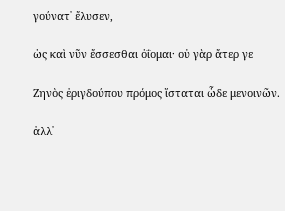γούνατ᾽ ἔλυσεν,

ὡς καὶ νῦν ἔσσεσθαι ὀΐομαι· οὐ γὰρ ἄτερ γε

Ζηνὸς ἐριγδούπου πρόμος ἵσταται ὧδε μενοινῶν.

ἀλλ᾽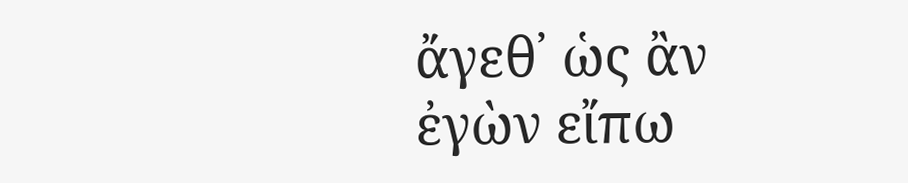ἄγεθ᾽ ὡς ἂν ἐγὼν εἴπω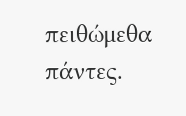πειθώμεθα πάντες.